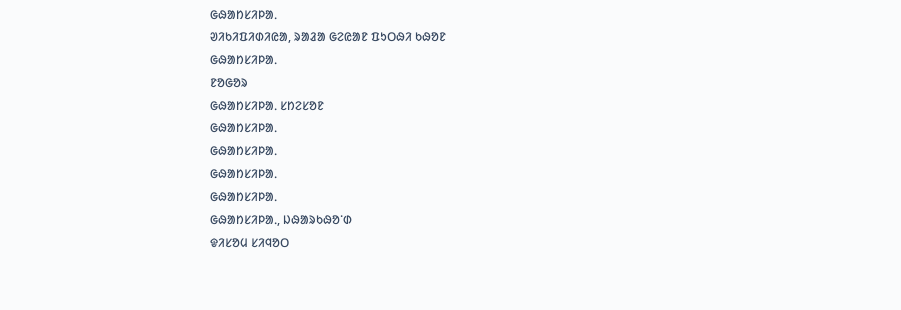ᱜᱷᱟᱴᱥᱤᱞᱟᱹ
ᱣᱤᱠᱤᱯᱤᱰᱤᱭᱟ, ᱨᱟᱲᱟ ᱜᱮᱭᱟᱱ ᱯᱩᱛᱷᱤ ᱠᱷᱚᱱ
ᱜᱷᱟᱴᱥᱤᱞᱟᱹ
ᱱᱚᱜᱚᱨ
ᱜᱷᱟᱴᱥᱤᱞᱟᱹ ᱥᱴᱮᱥᱚᱱ
ᱜᱷᱟᱴᱥᱤᱞᱟᱹ
ᱜᱷᱟᱴᱥᱤᱞᱟᱹ
ᱜᱷᱟᱴᱥᱤᱞᱟᱹ
ᱜᱷᱟᱴᱥᱤᱞᱟᱹ
ᱜᱷᱟᱴᱥᱤᱞᱟᱹ, ᱡᱷᱟᱨᱠᱷᱚᱸᱰ
ᱫᱤᱥᱚᱢ ᱥᱤᱧᱚᱛ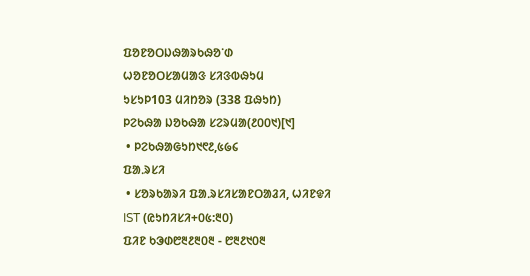ᱯᱚᱱᱚᱛᱡᱷᱟᱨᱠᱷᱚᱸᱰ
ᱦᱚᱱᱚᱛᱥᱟᱢᱟᱝ ᱥᱤᱝᱵᱷᱩᱢ
ᱩᱥᱩᱞ103 ᱢᱤᱴᱚᱨ (338 ᱯᱷᱩᱴ)
ᱞᱮᱠᱷᱟ ᱡᱚᱠᱷᱟ ᱥᱮᱨᱢᱟ(᱒᱐᱐᱑)[᱑]
 • ᱞᱮᱠᱷᱟᱜᱩᱴ᱑᱖᱒,᱕᱙᱔
ᱯᱟᱹᱨᱥᱤ
 • ᱥᱚᱨᱠᱟᱨᱤ ᱯᱟᱹᱨᱥᱤᱥᱟᱱᱛᱟᱲᱤ, ᱦᱤᱱᱫᱤ
IST (ᱭᱩᱴᱤᱥᱤ+᱐᱕:᱓᱐)
ᱯᱤᱱ ᱠᱳᱰ᱘᱓᱒᱓᱐᱓ - ᱘᱓᱒᱑᱐᱓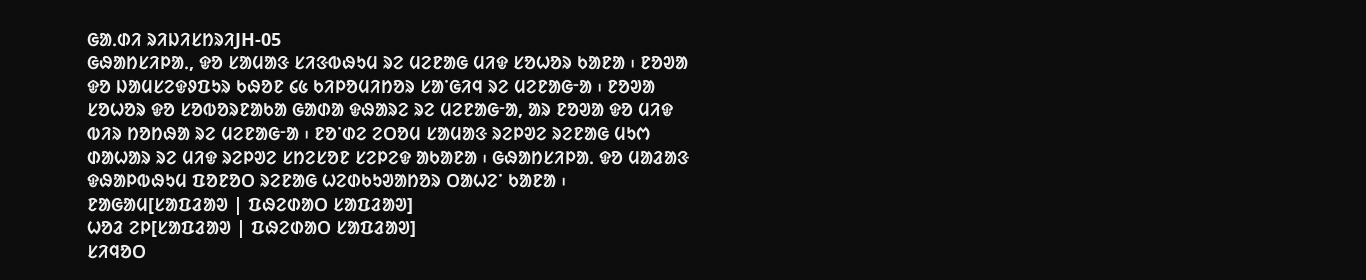ᱜᱟᱹᱰᱤ ᱨᱤᱡᱤᱥᱴᱨᱤJH-05
ᱜᱷᱟᱴᱥᱤᱞᱟᱹ, ᱫᱚ ᱥᱟᱢᱟᱝ ᱥᱤᱝᱵᱷᱩᱢ ᱨᱮ ᱢᱮᱱᱟᱜ ᱢᱤᱫ ᱥᱚᱦᱚᱨ ᱠᱟᱱᱟ ᱾ ᱱᱚᱣᱟ ᱫᱚ ᱡᱟᱢᱥᱮᱫᱽᱯᱩᱨ ᱠᱷᱚᱱ ᱔᱕ ᱠᱤᱞᱚᱢᱤᱴᱚᱨ ᱥᱟᱸᱜᱤᱧ ᱨᱮ ᱢᱮᱱᱟᱜᱼᱟ ᱾ ᱱᱚᱣᱟ ᱥᱚᱦᱚᱨ ᱫᱚ ᱥᱚᱵᱚᱨᱱᱟᱠᱟ ᱜᱟᱰᱟ ᱫᱷᱟᱨᱮ ᱨᱮ ᱢᱮᱱᱟᱜᱼᱟ, ᱟᱨ ᱱᱚᱣᱟ ᱫᱚ ᱢᱤᱫ ᱵᱤᱨ ᱴᱚᱴᱷᱟ ᱨᱮ ᱢᱮᱱᱟᱜᱼᱟ ᱾ ᱱᱚᱸᱰᱮ ᱮᱛᱚᱢ ᱥᱟᱢᱟᱝ ᱨᱮᱞᱣᱮ ᱨᱮᱱᱟᱜ ᱢᱩᱬ ᱰᱟᱦᱟᱨ ᱨᱮ ᱢᱤᱫ ᱨᱮᱞᱣᱮ ᱥᱴᱮᱥᱚᱱ ᱥᱮᱞᱮᱫ ᱟᱠᱟᱱᱟ ᱾ ᱜᱷᱟᱴᱥᱤᱞᱟᱹ ᱫᱚ ᱢᱟᱲᱟᱝ ᱫᱷᱟᱞᱵᱷᱩᱢ ᱯᱚᱱᱚᱛ ᱨᱮᱱᱟᱜ ᱦᱮᱰᱠᱩᱣᱟᱴᱚᱨ ᱛᱟᱦᱮᱸ ᱠᱟᱱᱟ ᱾
ᱱᱟᱜᱟᱢ[ᱥᱟᱯᱲᱟᱣ | ᱯᱷᱮᱰᱟᱛ ᱥᱟᱯᱲᱟᱣ]
ᱦᱚᱲ ᱮᱞ[ᱥᱟᱯᱲᱟᱣ | ᱯᱷᱮᱰᱟᱛ ᱥᱟᱯᱲᱟᱣ]
ᱥᱤᱧᱚᱛ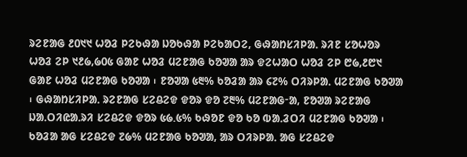ᱨᱮᱱᱟᱜ ᱒᱐᱑᱑ ᱦᱚᱲ ᱞᱮᱠᱷᱟ ᱡᱚᱠᱷᱟ ᱞᱮᱠᱟᱛᱮ, ᱜᱷᱟᱴᱥᱤᱞᱟᱹ ᱨᱤᱱ ᱥᱚᱦᱚᱨ ᱦᱚᱲ ᱮᱞ ᱑᱒᱙,᱙᱐᱕ ᱜᱟᱱ ᱦᱚᱲ ᱢᱮᱱᱟᱜ ᱠᱚᱣᱟ ᱟᱨ ᱫᱮᱦᱟᱛ ᱦᱚᱲ ᱮᱞ ᱘᱙,᱒᱘᱑ ᱜᱟᱱ ᱦᱚᱲ ᱢᱮᱱᱟᱜ ᱠᱚᱣᱟ ᱾ ᱱᱚᱣᱟ ᱕᱓% ᱠᱚᱲᱟ ᱟᱨ ᱔᱗% ᱛᱤᱨᱞᱟᱹ ᱢᱮᱱᱟᱜ ᱠᱚᱣᱟ ᱾ ᱜᱷᱟᱴᱥᱤᱞᱟᱹ ᱨᱮᱱᱟᱜ ᱥᱮᱪᱮᱫ ᱫᱚᱨ ᱫᱚ ᱗᱓% ᱢᱮᱱᱟᱜᱼᱟ, ᱱᱚᱣᱟ ᱨᱮᱱᱟᱜ ᱡᱟᱹᱛᱤᱭᱟᱹᱨᱤ ᱥᱮᱪᱮᱫ ᱫᱚᱨ ᱕᱙.᱕% ᱠᱷᱚᱱ ᱫᱚ ᱠᱚ ᱵᱟᱹᱲᱛᱤ ᱢᱮᱱᱟᱜ ᱠᱚᱣᱟ ᱾ ᱠᱚᱲᱟ ᱟᱜ ᱥᱮᱪᱮᱫ ᱗᱙% ᱢᱮᱱᱟᱜ ᱠᱚᱣᱟ, ᱟᱨ ᱛᱤᱨᱞᱟᱹ ᱟᱜ ᱥᱮᱪᱮᱫ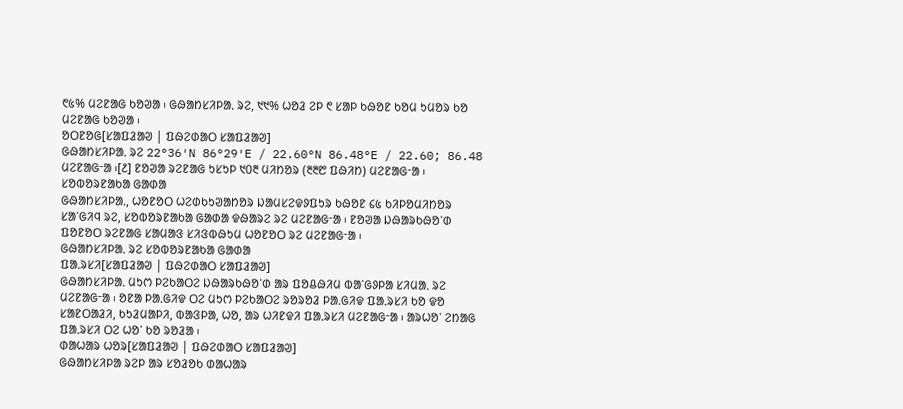᱖᱕% ᱢᱮᱱᱟᱜ ᱠᱚᱣᱟ ᱾ ᱜᱷᱟᱴᱥᱤᱞᱟᱹ ᱨᱮ, ᱑᱑% ᱦᱚᱲ ᱮᱞ ᱖ ᱥᱟᱞ ᱠᱷᱚᱱ ᱠᱚᱢ ᱩᱢᱚᱨ ᱠᱚ ᱢᱮᱱᱟᱜ ᱠᱚᱣᱟ ᱾
ᱚᱛᱱᱚᱜ[ᱥᱟᱯᱲᱟᱣ | ᱯᱷᱮᱰᱟᱛ ᱥᱟᱯᱲᱟᱣ]
ᱜᱷᱟᱴᱥᱤᱞᱟᱹ ᱨᱮ 22°36′N 86°29′E / 22.60°N 86.48°E / 22.60; 86.48 ᱢᱮᱱᱟᱜᱼᱟ ᱾[᱒] ᱱᱚᱣᱟ ᱨᱮᱱᱟᱜ ᱩᱥᱩᱞ ᱑᱐᱓ ᱢᱤᱴᱚᱨ (᱓᱓᱘ ᱯᱷᱤᱴ) ᱢᱮᱱᱟᱜᱼᱟ ᱾
ᱥᱚᱵᱚᱨᱱᱟᱠᱟ ᱜᱟᱰᱟ
ᱜᱷᱟᱴᱥᱤᱞᱟᱹ, ᱦᱚᱱᱚᱛ ᱦᱮᱰᱠᱩᱣᱟᱴᱚᱨ ᱡᱟᱢᱥᱮᱫᱽᱯᱩᱨ ᱠᱷᱚᱱ ᱔᱕ ᱠᱤᱞᱚᱢᱤᱴᱚᱨ ᱥᱟᱸᱜᱤᱧ ᱨᱮ, ᱥᱚᱵᱚᱨᱱᱟᱠᱟ ᱜᱟᱰᱟ ᱫᱷᱟᱨᱮ ᱨᱮ ᱢᱮᱱᱟᱜᱼᱟ ᱾ ᱱᱚᱣᱟ ᱡᱷᱟᱨᱠᱷᱚᱸᱰ ᱯᱚᱱᱚᱛ ᱨᱮᱱᱟᱜ ᱥᱟᱢᱟᱝ ᱥᱤᱝᱵᱷᱩᱢ ᱦᱚᱱᱚᱛ ᱨᱮ ᱢᱮᱱᱟᱜᱼᱟ ᱾
ᱜᱷᱟᱴᱥᱤᱞᱟᱹ ᱨᱮ ᱥᱚᱵᱚᱨᱱᱟᱠᱟ ᱜᱟᱰᱟ
ᱯᱟᱹᱨᱥᱤ[ᱥᱟᱯᱲᱟᱣ | ᱯᱷᱮᱰᱟᱛ ᱥᱟᱯᱲᱟᱣ]
ᱜᱷᱟᱴᱥᱤᱞᱟᱹ ᱢᱩᱬ ᱞᱮᱠᱟᱛᱮ ᱡᱷᱟᱨᱠᱷᱚᱸᱰ ᱟᱨ ᱯᱚᱪᱷᱤᱢ ᱵᱟᱸᱜᱽᱞᱟ ᱥᱤᱢᱟᱹ ᱨᱮ ᱢᱮᱱᱟᱜᱼᱟ ᱾ ᱚᱱᱟ ᱞᱟᱹᱜᱤᱫ ᱛᱮ ᱢᱩᱬ ᱞᱮᱠᱟᱛᱮ ᱨᱚᱨᱚᱲ ᱞᱟᱹᱜᱤᱫ ᱯᱟᱹᱨᱥᱤ ᱠᱚ ᱫᱚ ᱥᱟᱱᱛᱟᱲᱤ, ᱠᱩᱲᱢᱟᱞᱤ, ᱵᱟᱝᱞᱟ, ᱦᱚ, ᱟᱨ ᱦᱤᱱᱫᱤ ᱯᱟᱹᱨᱥᱤ ᱢᱮᱱᱟᱜᱼᱟ ᱾ ᱟᱨᱦᱚᱸ ᱮᱴᱟᱜ ᱯᱟᱹᱨᱥᱤ ᱛᱮ ᱦᱚᱸ ᱠᱚ ᱨᱚᱲᱟ ᱾
ᱰᱟᱦᱟᱨ ᱦᱚᱨ[ᱥᱟᱯᱲᱟᱣ | ᱯᱷᱮᱰᱟᱛ ᱥᱟᱯᱲᱟᱣ]
ᱜᱷᱟᱴᱥᱤᱞᱟ ᱨᱮᱞ ᱟᱨ ᱥᱚᱲᱚᱠ ᱰᱟᱦᱟᱨ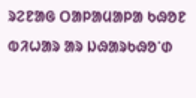ᱨᱮᱱᱟᱜ ᱛᱟᱞᱟᱢᱟᱞᱟ ᱠᱷᱚᱱ ᱵᱤᱦᱟᱨ ᱟᱨ ᱡᱷᱟᱨᱠᱷᱚᱸᱰ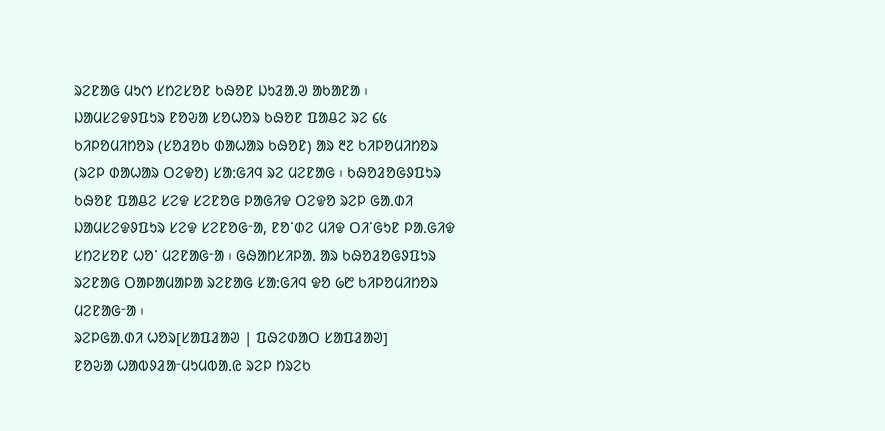ᱨᱮᱱᱟᱜ ᱢᱩᱬ ᱥᱴᱮᱥᱚᱱ ᱠᱷᱚᱱ ᱡᱩᱲᱟᱹᱣ ᱟᱠᱟᱱᱟ ᱾ ᱡᱟᱢᱥᱮᱫᱽᱯᱩᱨ ᱱᱚᱶᱟ ᱥᱚᱦᱚᱨ ᱠᱷᱚᱱ ᱯᱟᱪᱮ ᱨᱮ ᱔᱕ ᱠᱤᱞᱚᱢᱤᱴᱚᱨ (ᱥᱚᱲᱚᱠ ᱰᱟᱦᱟᱨ ᱠᱷᱚᱱ) ᱟᱨ ᱓᱗ ᱠᱤᱞᱚᱢᱤᱴᱚᱨ (ᱨᱮᱞ ᱰᱟᱦᱟᱨ ᱛᱮᱫᱚ) ᱥᱟᱺᱜᱤᱧ ᱨᱮ ᱢᱮᱱᱟᱜ ᱾ ᱠᱷᱚᱲᱚᱜᱽᱯᱩᱨ ᱠᱷᱚᱱ ᱯᱟᱪᱮ ᱥᱮᱫ ᱥᱮᱱᱚᱜ ᱞᱟᱜᱤᱫ ᱛᱮᱫᱚ ᱨᱮᱞ ᱜᱟᱹᱰᱤ ᱡᱟᱢᱥᱮᱫᱽᱯᱩᱨ ᱥᱮᱫ ᱥᱮᱱᱚᱜᱼᱟ, ᱱᱚᱸᱰᱮ ᱢᱤᱫ ᱛᱤᱸᱜᱩᱱ ᱞᱟᱹᱜᱤᱫ ᱥᱴᱮᱥᱚᱱ ᱦᱚᱸ ᱢᱮᱱᱟᱜᱼᱟ ᱾ ᱜᱷᱟᱴᱥᱤᱞᱟᱹ ᱟᱨ ᱠᱷᱚᱲᱚᱜᱽᱯᱩᱨ ᱨᱮᱱᱟᱜ ᱛᱟᱞᱟᱢᱟᱞᱟ ᱨᱮᱱᱟᱜ ᱥᱟᱺᱜᱤᱧ ᱫᱚ ᱙᱘ ᱠᱤᱞᱚᱢᱤᱴᱚᱨ ᱢᱮᱱᱟᱜᱼᱟ ᱾
ᱨᱮᱞᱜᱟᱹᱰᱤ ᱦᱚᱨ[ᱥᱟᱯᱲᱟᱣ | ᱯᱷᱮᱰᱟᱛ ᱥᱟᱯᱲᱟᱣ]
ᱱᱚᱶᱟ ᱦᱟᱵᱽᱲᱟᱼᱢᱩᱢᱵᱟᱹᱭ ᱨᱮᱞ ᱴᱨᱮᱠ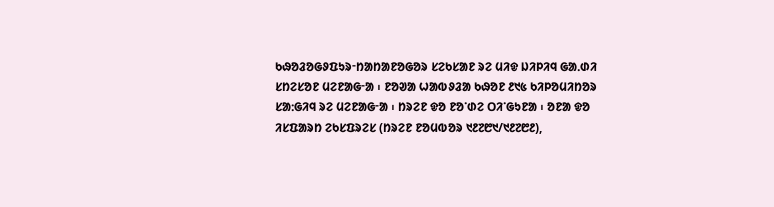ᱠᱷᱚᱲᱚᱜᱽᱯᱩᱨᱼᱴᱟᱴᱟᱱᱚᱜᱚᱨ ᱥᱮᱠᱥᱟᱱ ᱨᱮ ᱢᱤᱫ ᱡᱤᱞᱤᱧ ᱜᱟᱹᱰᱤ ᱥᱴᱮᱥᱚᱱ ᱢᱮᱱᱟᱜᱼᱟ ᱾ ᱱᱚᱣᱟ ᱦᱟᱵᱽᱲᱟ ᱠᱷᱚᱱ ᱒᱑᱕ ᱠᱤᱞᱚᱢᱤᱴᱚᱨ ᱥᱟᱺᱜᱤᱧ ᱨᱮ ᱢᱮᱱᱟᱜᱼᱟ ᱾ ᱴᱨᱮᱱ ᱫᱚ ᱱᱚᱸᱰᱮ ᱛᱤᱸᱜᱩᱱᱟ ᱾ ᱚᱱᱟ ᱫᱚ ᱤᱥᱯᱟᱨᱴ ᱮᱠᱥᱯᱨᱮᱥ (ᱴᱨᱮᱱ ᱱᱚᱢᱵᱚᱨ ᱑᱒᱗᱘᱑/᱑᱒᱗᱘᱒),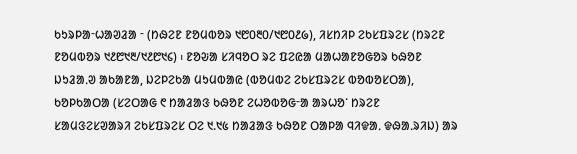ᱠᱩᱨᱞᱟᱼᱦᱟᱣᱲᱟ ᱼ (ᱴᱷᱮᱱ ᱱᱚᱢᱵᱚᱨ ᱑᱘᱐᱓᱐/᱑᱘᱐᱒᱙), ᱤᱥᱴᱤᱞ ᱮᱠᱥᱯᱨᱮᱥ (ᱴᱨᱮᱱ ᱱᱚᱢᱵᱚᱨ ᱑᱒᱘᱑᱓/᱑᱒᱘᱑᱔) ᱾ ᱱᱚᱶᱟ ᱥᱤᱧᱚᱛ ᱨᱮ ᱯᱮᱭᱟ ᱢᱟᱦᱟᱱᱚᱜᱚᱨ ᱠᱷᱚᱱ ᱡᱩᱲᱟᱹᱣ ᱟᱠᱟᱱᱟ, ᱡᱮᱞᱮᱠᱟ ᱢᱩᱢᱵᱟᱭ (ᱵᱚᱢᱵᱮ ᱮᱠᱥᱯᱨᱮᱥ ᱵᱚᱵᱚᱥᱛᱟ), ᱠᱚᱞᱠᱟᱛᱟ (ᱥᱮᱛᱟᱜ ᱖ ᱴᱟᱲᱟᱝ ᱠᱷᱚᱱ ᱮᱦᱚᱵᱚᱜᱼᱟ ᱟᱨᱦᱚᱸ ᱴᱨᱮᱱ ᱥᱟᱢᱝᱮᱥᱣᱟᱨᱤ ᱮᱠᱥᱯᱨᱮᱥ ᱛᱮ ᱑.᱑᱕ ᱴᱟᱲᱟᱝ ᱠᱷᱚᱱ ᱛᱟᱞᱟ ᱧᱤᱫᱟᱹ ᱫᱷᱟᱹᱨᱤᱡ) ᱟᱨ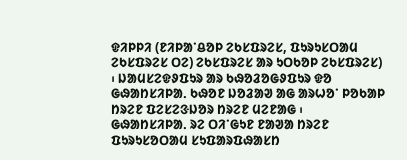ᱫᱤᱞᱞᱤ (ᱱᱤᱞᱟᱸᱪᱚᱞ ᱮᱠᱥᱯᱨᱮᱥ, ᱯᱩᱨᱩᱥᱛᱟᱢ ᱮᱠᱥᱯᱨᱮᱥ ᱛᱮ) ᱮᱠᱥᱯᱨᱮᱥ ᱟᱨ ᱩᱛᱠᱚᱞ ᱮᱠᱥᱯᱨᱮᱥ) ᱾ ᱡᱟᱢᱥᱮᱫᱽᱯᱩᱨ ᱟᱨ ᱠᱷᱚᱲᱚᱜᱽᱯᱩᱨ ᱫᱚ ᱜᱷᱟᱴᱥᱤᱞᱟᱹ ᱠᱷᱚᱱ ᱡᱚᱲᱟᱣ ᱟᱜ ᱟᱨᱦᱚᱸ ᱞᱚᱠᱟᱞ ᱴᱨᱮᱱ ᱯᱮᱥᱮᱝᱡᱚᱨ ᱴᱨᱮᱱ ᱢᱮᱱᱟᱜ ᱾
ᱜᱷᱟᱴᱥᱤᱞᱟᱹ ᱨᱮ ᱛᱤᱸᱜᱩᱱ ᱱᱟᱣᱟ ᱴᱨᱮᱱ
ᱯᱩᱨᱩᱥᱚᱛᱟᱢ ᱥᱩᱯᱟᱨᱯᱷᱟᱥᱴ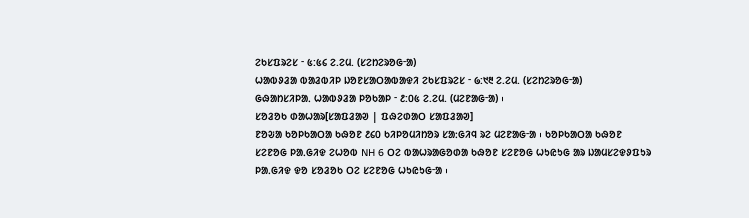ᱮᱠᱥᱯᱨᱮᱥ ᱼ ᱕:᱕᱔ ᱮ.ᱮᱢ. (ᱥᱮᱴᱮᱨᱚᱜᱼᱟ)
ᱦᱟᱵᱽᱲᱟ ᱵᱟᱲᱵᱤᱞ ᱡᱚᱱᱥᱟᱛᱟᱵᱟᱫᱤ ᱮᱠᱥᱯᱨᱮᱥ ᱼ ᱙:᱑᱓ ᱮ.ᱮᱢ. (ᱥᱮᱴᱮᱨᱚᱜᱼᱟ)
ᱜᱷᱟᱴᱥᱤᱞᱟᱹ ᱦᱟᱵᱽᱲᱟ ᱞᱚᱠᱟᱞ ᱼ ᱒:᱐᱕ ᱮ.ᱮᱢ. (ᱢᱮᱱᱟᱜᱼᱟ) ᱾
ᱥᱚᱲᱚᱠ ᱰᱟᱦᱟᱨ[ᱥᱟᱯᱲᱟᱣ | ᱯᱷᱮᱰᱟᱛ ᱥᱟᱯᱲᱟᱣ]
ᱱᱚᱶᱟ ᱠᱚᱞᱠᱟᱛᱟ ᱠᱷᱚᱱ ᱒᱔᱐ ᱠᱤᱞᱚᱢᱤᱴᱚᱨ ᱥᱟᱺᱜᱤᱧ ᱨᱮ ᱢᱮᱱᱟᱜᱼᱟ ᱾ ᱠᱚᱞᱠᱟᱛᱟ ᱠᱷᱚᱱ ᱥᱮᱱᱚᱜ ᱞᱟᱹᱜᱤᱫ ᱮᱦᱚᱵ NH 6 ᱛᱮ ᱵᱟᱦᱨᱟᱜᱚᱰᱟ ᱠᱷᱚᱱ ᱥᱮᱱᱚᱜ ᱦᱩᱭᱩᱜ ᱟᱨ ᱡᱟᱢᱥᱮᱫᱽᱯᱩᱨ ᱞᱟᱹᱜᱤᱫ ᱫᱚ ᱥᱚᱲᱚᱠ ᱛᱮ ᱥᱮᱱᱚᱜ ᱦᱩᱭᱩᱜᱼᱟ ᱾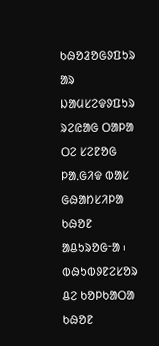ᱠᱷᱚᱲᱚᱜᱽᱯᱩᱨ ᱟᱨ ᱡᱟᱢᱥᱮᱫᱽᱯᱩᱨ ᱨᱮᱭᱟᱜ ᱛᱟᱞᱟ ᱛᱮ ᱥᱮᱱᱚᱜ ᱞᱟᱹᱜᱤᱫ ᱵᱟᱥ ᱜᱷᱟᱴᱥᱤᱞᱟ ᱠᱷᱚᱱ ᱟᱪᱩᱨᱚᱜᱼᱟ ᱾ ᱵᱷᱩᱵᱽᱱᱮᱥᱚᱨ ᱪᱮ ᱠᱚᱞᱠᱟᱛᱟ ᱠᱷᱚᱱ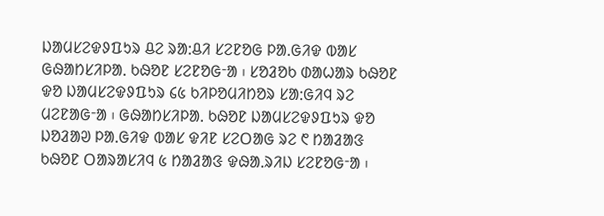ᱡᱟᱢᱥᱮᱫᱽᱯᱩᱨ ᱪᱮ ᱨᱟᱺᱪᱤ ᱥᱮᱱᱚᱜ ᱞᱟᱹᱜᱤᱫ ᱵᱟᱥ ᱜᱷᱟᱴᱥᱤᱞᱟᱹ ᱠᱷᱚᱱ ᱥᱮᱱᱚᱜᱼᱟ ᱾ ᱥᱚᱲᱚᱠ ᱰᱟᱦᱟᱨ ᱠᱷᱚᱱ ᱫᱚ ᱡᱟᱢᱥᱮᱫᱽᱯᱩᱨ ᱔᱕ ᱠᱤᱞᱚᱢᱤᱴᱚᱨ ᱥᱟᱺᱜᱤᱧ ᱨᱮ ᱢᱮᱱᱟᱜᱼᱟ ᱾ ᱜᱷᱟᱴᱥᱤᱞᱟᱹ ᱠᱷᱚᱱ ᱡᱟᱢᱥᱮᱫᱽᱯᱩᱨ ᱫᱚ ᱡᱚᱲᱟᱣ ᱞᱟᱹᱜᱤᱫ ᱵᱟᱥ ᱫᱤᱱ ᱥᱮᱛᱟᱜ ᱨᱮ ᱖ ᱴᱟᱲᱟᱝ ᱠᱷᱚᱱ ᱛᱟᱨᱟᱥᱤᱧ ᱕ ᱴᱟᱲᱟᱝ ᱫᱷᱟᱹᱨᱤᱡ ᱥᱮᱱᱚᱜᱼᱟ ᱾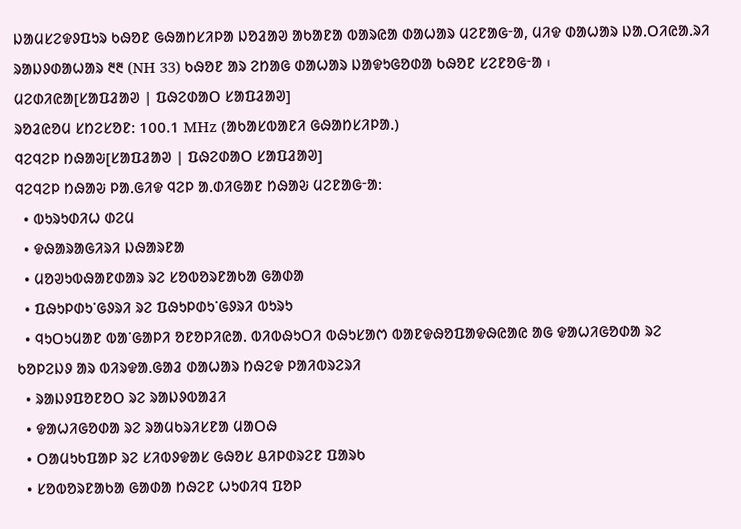ᱡᱟᱢᱥᱮᱫᱽᱯᱩᱨ ᱠᱷᱚᱱ ᱜᱷᱟᱴᱥᱤᱞᱟ ᱡᱚᱲᱟᱣ ᱟᱠᱟᱱᱟ ᱵᱟᱨᱭᱟ ᱰᱟᱦᱟᱨ ᱢᱮᱱᱟᱜᱼᱟ, ᱢᱤᱫ ᱰᱟᱦᱟᱨ ᱡᱟᱹᱛᱤᱭᱟᱹᱨᱤ ᱨᱟᱡᱽᱰᱟᱦᱟᱨ ᱓᱓ (NH 33) ᱠᱷᱚᱱ ᱟᱨ ᱮᱴᱟᱜ ᱰᱟᱦᱟᱨ ᱡᱟᱫᱩᱜᱚᱰᱟ ᱠᱷᱚᱱ ᱥᱮᱱᱚᱜᱼᱟ ᱾
ᱢᱮᱰᱤᱭᱟ[ᱥᱟᱯᱲᱟᱣ | ᱯᱷᱮᱰᱟᱛ ᱥᱟᱯᱲᱟᱣ]
ᱨᱚᱲᱭᱚᱢ ᱥᱴᱮᱥᱚᱱ: 100.1 MHz (ᱟᱠᱟᱥᱵᱟᱱᱤ ᱜᱷᱟᱴᱥᱤᱞᱟᱹ)
ᱧᱮᱧᱮᱞ ᱴᱷᱟᱶ[ᱥᱟᱯᱲᱟᱣ | ᱯᱷᱮᱰᱟᱛ ᱥᱟᱯᱲᱟᱣ]
ᱧᱮᱧᱮᱞ ᱴᱷᱟᱶ ᱞᱟᱹᱜᱤᱫ ᱧᱮᱞ ᱟᱹᱰᱤᱜᱟᱱ ᱴᱷᱟᱶ ᱢᱮᱱᱟᱜᱼᱟ:
  • ᱵᱩᱨᱩᱰᱤᱦ ᱰᱮᱢ
  • ᱫᱷᱟᱨᱟᱜᱤᱨᱤ ᱡᱷᱟᱨᱱᱟ
  • ᱢᱚᱣᱩᱵᱷᱟᱱᱰᱟᱨ ᱨᱮ ᱥᱚᱵᱚᱨᱱᱟᱠᱟ ᱜᱟᱰᱟ
  • ᱯᱷᱩᱞᱰᱩᱸᱜᱽᱨᱤ ᱨᱮ ᱯᱷᱩᱞᱰᱩᱸᱜᱽᱨᱤ ᱵᱩᱨᱩ
  • ᱧᱩᱛᱩᱢᱟᱱ ᱵᱟᱸᱜᱟᱞᱤ ᱚᱱᱚᱞᱤᱭᱟᱹ ᱵᱤᱵᱷᱩᱛᱤ ᱵᱷᱩᱥᱟᱬ ᱵᱟᱱᱫᱷᱚᱯᱟᱫᱷᱭᱟᱭ ᱟᱜ ᱫᱟᱦᱤᱜᱚᱰᱟ ᱨᱮ ᱠᱚᱞᱮᱡᱽ ᱟᱨ ᱵᱤᱨᱫᱟᱹᱜᱟᱲ ᱰᱟᱦᱟᱨ ᱴᱷᱮᱫ ᱞᱟᱤᱵᱨᱮᱨᱤ
  • ᱨᱟᱡᱽᱯᱚᱱᱚᱛ ᱨᱮ ᱨᱟᱡᱽᱵᱟᱲᱤ
  • ᱫᱟᱦᱤᱜᱚᱰᱟ ᱨᱮ ᱨᱟᱢᱠᱨᱤᱥᱱᱟ ᱢᱟᱛᱷ
  • ᱛᱟᱢᱩᱠᱯᱟᱞ ᱨᱮ ᱥᱤᱵᱽᱫᱟᱥ ᱜᱷᱚᱥ ᱪᱤᱞᱰᱨᱮᱱ ᱯᱟᱨᱠ
  • ᱥᱚᱵᱚᱨᱱᱟᱠᱟ ᱜᱟᱰᱟ ᱴᱷᱮᱱ ᱦᱩᱰᱤᱧ ᱯᱚᱞ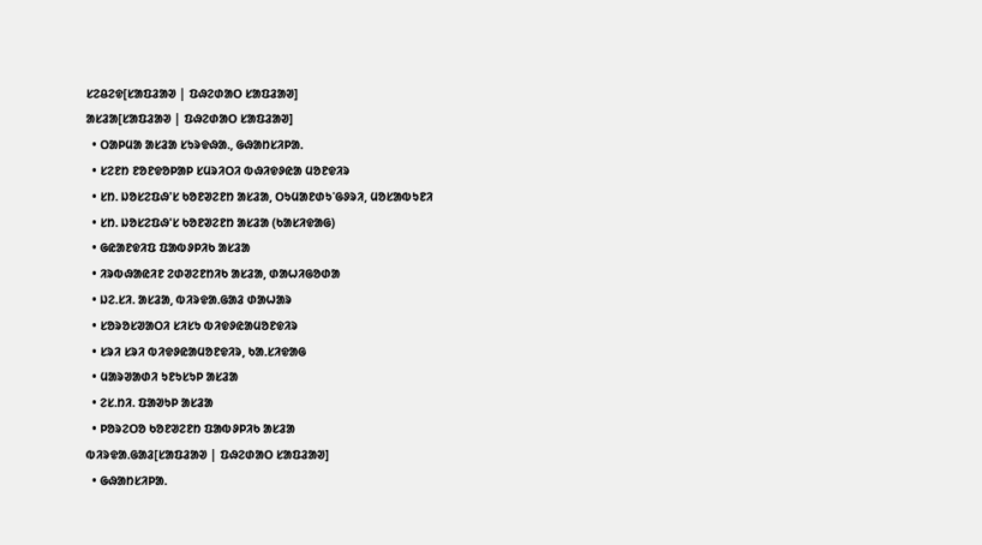ᱥᱮᱪᱮᱫ[ᱥᱟᱯᱲᱟᱣ | ᱯᱷᱮᱰᱟᱛ ᱥᱟᱯᱲᱟᱣ]
ᱟᱥᱲᱟ[ᱥᱟᱯᱲᱟᱣ | ᱯᱷᱮᱰᱟᱛ ᱥᱟᱯᱲᱟᱣ]
  • ᱛᱟᱞᱢᱟ ᱟᱥᱲᱟ ᱥᱩᱨᱫᱷᱟᱹ, ᱜᱷᱟᱴᱥᱤᱞᱟᱹ
  • ᱥᱮᱱᱴ ᱱᱚᱱᱫᱚᱞᱟᱞ ᱥᱢᱨᱤᱛᱤ ᱵᱷᱤᱫᱽᱭᱟ ᱢᱚᱱᱫᱤᱨ
  • ᱥᱴ. ᱡᱚᱥᱮᱯᱷ'ᱥ ᱠᱚᱱᱣᱮᱱᱴ ᱟᱥᱲᱟ, ᱛᱩᱢᱟᱱᱰᱩᱸᱜᱽᱨᱤ, ᱢᱚᱥᱟᱵᱩᱱᱤ
  • ᱥᱴ. ᱡᱚᱥᱮᱯᱷ'ᱥ ᱠᱚᱱᱣᱮᱱᱴ ᱟᱥᱲᱟ (ᱠᱟᱥᱤᱫᱟᱜ)
  • ᱜᱭᱟᱱᱫᱤᱯ ᱯᱟᱵᱽᱞᱤᱠ ᱟᱥᱲᱟ
  • ᱤᱨᱵᱷᱟᱭᱤᱱ ᱮᱰᱣᱮᱱᱴᱤᱠ ᱟᱥᱲᱟ, ᱰᱟᱦᱤᱜᱚᱰᱟ
  • ᱡᱮ.ᱥᱤ. ᱟᱥᱲᱟ, ᱵᱤᱨᱫᱟᱹᱜᱟᱲ ᱰᱟᱦᱟᱨ
  • ᱥᱚᱨᱚᱥᱣᱟᱛᱤ ᱥᱤᱥᱩ ᱵᱤᱫᱽᱭᱟᱢᱚᱱᱫᱤᱨ
  • ᱥᱨᱤ ᱥᱨᱤ ᱵᱤᱫᱽᱭᱟᱢᱚᱱᱫᱤᱨ, ᱠᱟᱹᱥᱤᱫᱟᱜ
  • ᱢᱟᱨᱣᱟᱰᱤ ᱩᱱᱩᱥᱩᱞ ᱟᱥᱲᱟ
  • ᱮᱥ.ᱴᱤ. ᱯᱟᱣᱩᱞ ᱟᱥᱲᱟ
  • ᱞᱚᱨᱮᱛᱚ ᱠᱚᱱᱣᱮᱱᱴ ᱯᱟᱵᱽᱞᱤᱠ ᱟᱥᱲᱟ
ᱵᱤᱨᱫᱟᱹᱜᱟᱲ[ᱥᱟᱯᱲᱟᱣ | ᱯᱷᱮᱰᱟᱛ ᱥᱟᱯᱲᱟᱣ]
  • ᱜᱷᱟᱴᱥᱤᱞᱟᱹ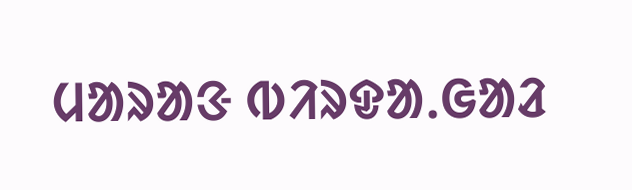ᱢᱟᱨᱟᱝ ᱵᱤᱨᱫᱟᱹᱜᱟᱲ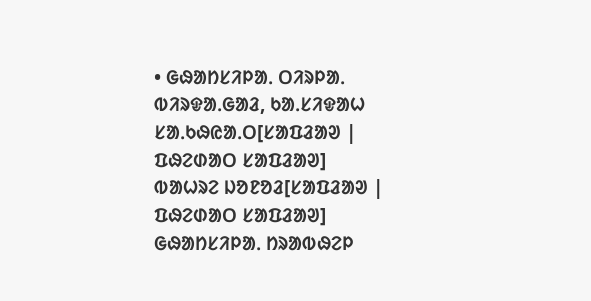• ᱜᱷᱟᱴᱥᱤᱞᱟᱹ ᱛᱤᱨᱞᱟᱹ ᱵᱤᱨᱫᱟᱹᱜᱟᱲ, ᱠᱟᱹᱥᱤᱫᱟᱦ
ᱥᱟᱹᱠᱷᱭᱟᱹᱛ[ᱥᱟᱯᱲᱟᱣ | ᱯᱷᱮᱰᱟᱛ ᱥᱟᱯᱲᱟᱣ]
ᱵᱟᱦᱨᱮ ᱡᱚᱱᱚᱲ[ᱥᱟᱯᱲᱟᱣ | ᱯᱷᱮᱰᱟᱛ ᱥᱟᱯᱲᱟᱣ]
ᱜᱷᱟᱴᱥᱤᱞᱟᱹ ᱴᱨᱟᱵᱷᱮᱞ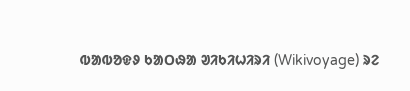ᱵᱟᱵᱚᱫᱽ ᱠᱟᱛᱷᱟ ᱣᱤᱠᱤᱦᱤᱨᱤ (Wikivoyage) ᱨᱮ